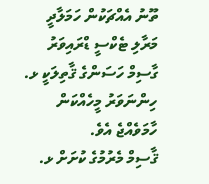ތޫނު އެއްޗަކުން ހަމަލާދީ މަރާލި ޓެކްސީ ޑްރައިވަރު ގާސިމް ހަސަންގެ ޤާތިލަކީ ޅ. ހިންނަވަރު މީހެއްކަން ހާމަވެއްޖެ އެވެ.
ޤާސިމް މެރުމުގެ ކުށަށް ޅ.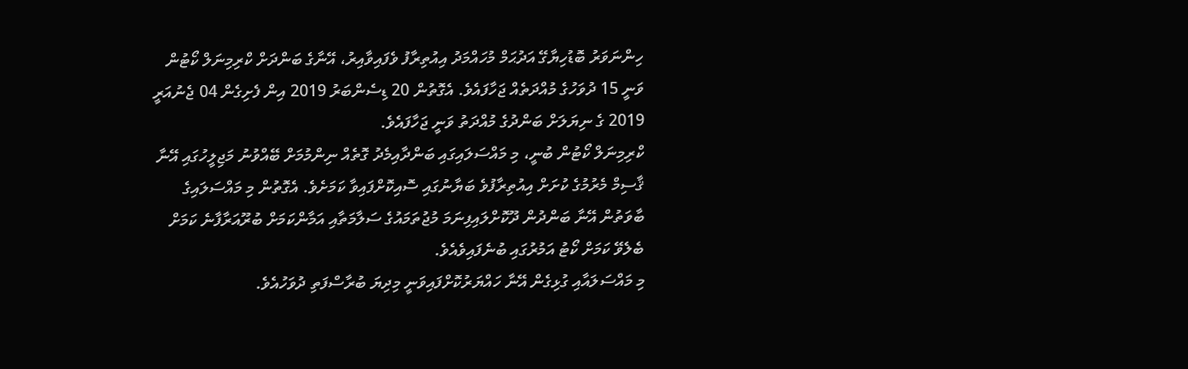ހިންނަވަރު ބޮޑުހިޔާގޭ އަދުޙަމް މުހައްމަދު އިއުތިރާފު ވެފައިވާއިރު، އޭނާގެ ބަންދަށް ކްރިމިނަލް ކޯޓުން ވަނީ 15 ދުވަހުގެ މުއްދަތެއް ޖަހާފައެވެ. އެގޮތުން 20 ޑިސެންބަރު 2019 އިން ފެށިގެން 04 ޖެނުއަރީ 2019 ގެ ނިޔަލަށް ބަންދުގެ މުއްދަތު ވަނީ ޖަހާފައެވެ.
ކްރިމިނަލް ކޯޓުން ބުނީ، މި މައްސަލައިގައި ބަންދާއިމެދު ގޮތެއް ނިންމުމަށް ބޭއްވުނު މަޖިލީހުގައި އޭނާ ޤާސިމް މެރުމުގެ ކުށަށް އިއުތިރާފުވެ ބަޔާނުގައި ސޮއިކޮށްފައިވާ ކަމަށެވެ. އެގޮތުން މި މައްސަލައިގެ ބާވަތުން އޭނާ ބަންދުން ދޫކޮށްލައިފިނަމަ މުޖުތަމައުގެ ސަލާމަތާއި އަމާންކަމަށް ބުރޫއަރާފާނެ ކަމަށް ބެލެވޭ ކަމަށް ކޯޓު އަމުރުގައި ބުނެފައިވެއެވެ.
މި މައްސަލައާއި ގުޅިގެން އޭނާ ހައްޔަރުކޮށްފައިވަނީ މިދިޔަ ބުރާސްފަތި ދުވަހުއެވެ.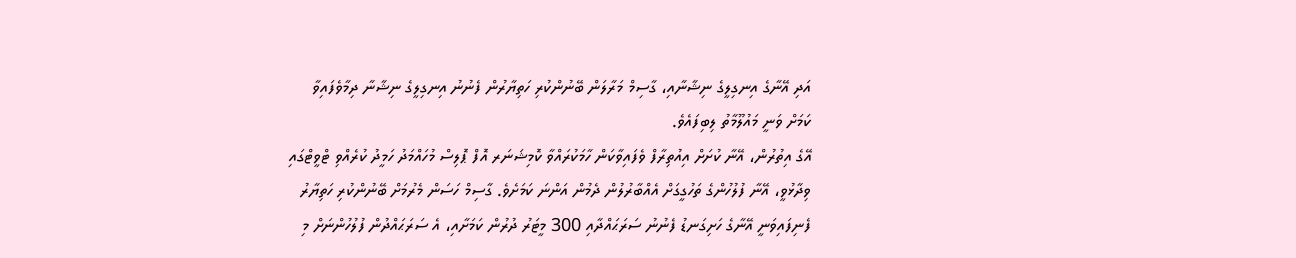އަދި އޭނާގެ އިނގިލީގެ ނިޝާނާއި، ގާސިމް މަރާލަން ބޭނުންކުރި ހަތިޔާރުން ފެނުނު އިނގިލީގެ ނިޝާނާ ދިމާވެފައިވާ ކަމަށް ވަނީ މައުލޫމާތު ލިބިފައެވެ.
އޭގެ އިތުރުން، އޭނާ ކުށަށް އިއުތިރާފް ވެފައިވާކަން ހާމަކުރައްވާ ކޮމިޝަނަރ އޮފް ޕޮލިސް މުހައްމަދު ހަމީދު ކުރެއްވި ޓްވީޓްގައި ވިދާޅުވީ، އޭނާ ފުލުހުންގެ ތަހުގީގަށް އެއްބާރުލުން ދެމުން އަންނަ ކަމަށެވެ. ގާސިމް ހަސަން މެރުމަށް ބޭނުންކުރި ހަތިޔާރު ފެނިފައިވަނީ އޭނާގެ ހަށިގަނޑު ފެނުނު ސަރަޙައްދާއި 300 މީޓަރު ދުރުން ކަމަށާއި، އެ ސަރަޙައްދުން ފުލުހުންނަށް މި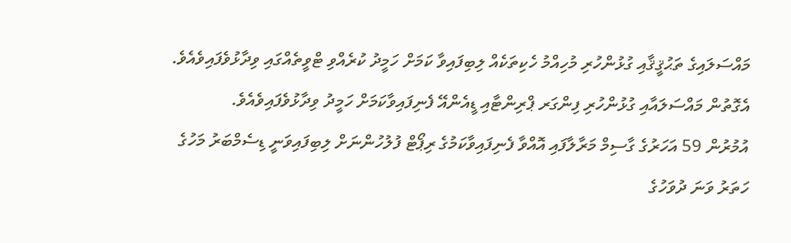މައްސަލައިގެ ތަޙުޤީޤާއި ގުޅުންހުރި މުހިއްމު ހެކިތަކެއް ލިބިފައިވާ ކަމަށް ހަމީދު ކުރެއްވި ޓްވީތެއްގައި ވިދާޅުވެފައިވެއެވެ. އެގޮތުން މައްސަލައާއި ގުޅުންހުރި ފިންގަރ ޕްރިންޓާއި ޑީއެންއޭ ފެނިފައިވާކަމަށް ހަމީދު ވިދާޅުވެފައިވެއެވެ.
އުމުރުން 59 އަހަރުގެ ގާސިމް މަރާލާފައި އޮއްވާ ފެނިފައިވާކަމުގެ ރިޕޯޓް ފުލުހުންނަށް ލިބިފައިވަނީ ޑިސެމްބަރު މަހުގެ ހަތަރު ވަނަ ދުވަހުގެ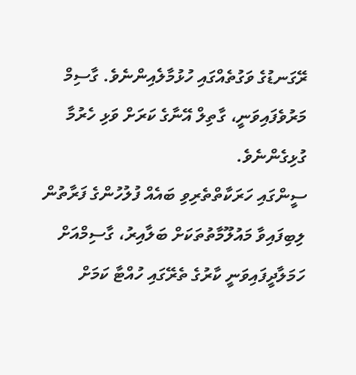ރޭގަނޑުގެ ވަގުތެއްގައި ހުޅުމާލެއިންނެވެ. ގާސިމް މަރުވެފައިވަނީ، ގާތިލް އޭނާގެ ކަރަށް ވަޅި ހެރުމާ ގުޅިގެންނެވެ.
ސީންގައި ހަރަކާތްތެރިވި ބައެއް ފުލުހުންގެ ފަރާތުން ލިބިފައިވާ މައުލޫމާތުތަކަށް ބަލާއިރު، ގާސިމްއަށް ހަމަލާދީފައިވަނީ ކާރުގެ ތެރޭގައި ހުއްޓާ ކަމަށް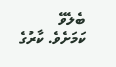ބެލެވޭ ކަމަށެވެ. ކާރުގެ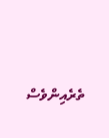ތެރެއިންވެސް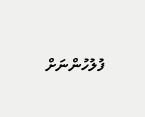ފުލުހުންނަށް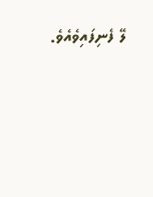ލޭ ފެނިފައިވެއެވެ.